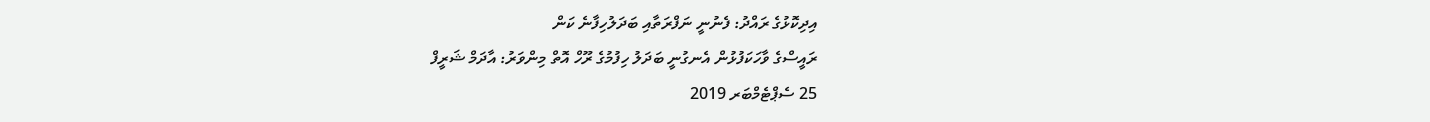އިދިކޮޅުގެ ރައްދު: ފެނުނީ ނަފްރަތާއި ބަދަލުހިފާނެ ކަން
ރައީސްގެ ވާހަކަފުޅުން އެނގުނީ ބަދަލު ހިފުމުގެ ރޫހް އޮތް މިންވަރު: އާދަމް ޝަރީފް
25 ސެޕްޓެމްބަރ 2019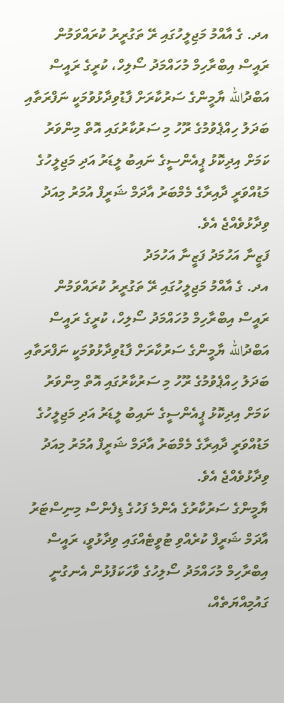އދ. ގެ އާއްމު މަޖިލީހުގައި ރޭ ތަގުރީރު ކުރައްވަމުން ރައީސް އިބްރާހިމް މުހައްމަދު ސޯލިހް، ކުރީގެ ރައީސް އަބްދުالله ޔާމީންގެ ސަރުކާރަށް ފާޑުވިދާޅުވުމަކީ ނަފްރަތާއި ބަދަލު ހިއްޕެވުމުގެ ރޫހު މި ސަރުކާރުގައި އޮތް މިންވަރު ކަމަށް އިދިކޮޅު ޕީއެންސީގެ ނައިބު ލީޑަރު އަދި މަޖިލީހުގެ މަޑުއްވަރީ ދާއިރާގެ މެމްބަރު އާދަމް ޝަރީފް އުމަރު މިއަދު ވިދާޅުވެއްޖެ އެވެ.
ފަޒީނާ އަހުމަދު ފަޒީނާ އަހުމަދު
އދ. ގެ އާއްމު މަޖިލީހުގައި ރޭ ތަގުރީރު ކުރައްވަމުން ރައީސް އިބްރާހިމް މުހައްމަދު ސޯލިހް، ކުރީގެ ރައީސް އަބްދުالله ޔާމީންގެ ސަރުކާރަށް ފާޑުވިދާޅުވުމަކީ ނަފްރަތާއި ބަދަލު ހިއްޕެވުމުގެ ރޫހު މި ސަރުކާރުގައި އޮތް މިންވަރު ކަމަށް އިދިކޮޅު ޕީއެންސީގެ ނައިބު ލީޑަރު އަދި މަޖިލީހުގެ މަޑުއްވަރީ ދާއިރާގެ މެމްބަރު އާދަމް ޝަރީފް އުމަރު މިއަދު ވިދާޅުވެއްޖެ އެވެ.
ޔާމީންގެ ސަރުކާރުގެ އެންމެ ފަހުގެ ޑިފެންސް މިނިސްޓަރު އާދަމް ޝަރީފް ކުރެއްވި ޓުވީޓެއްގައި ވިދާޅުވީ، ރައީސް އިބްރާހިމް މުހައްމަދު ސޯލިހުގެ ވާހަކަފުޅުން އެނގުނީ ގައުމިއްޔަތެއް،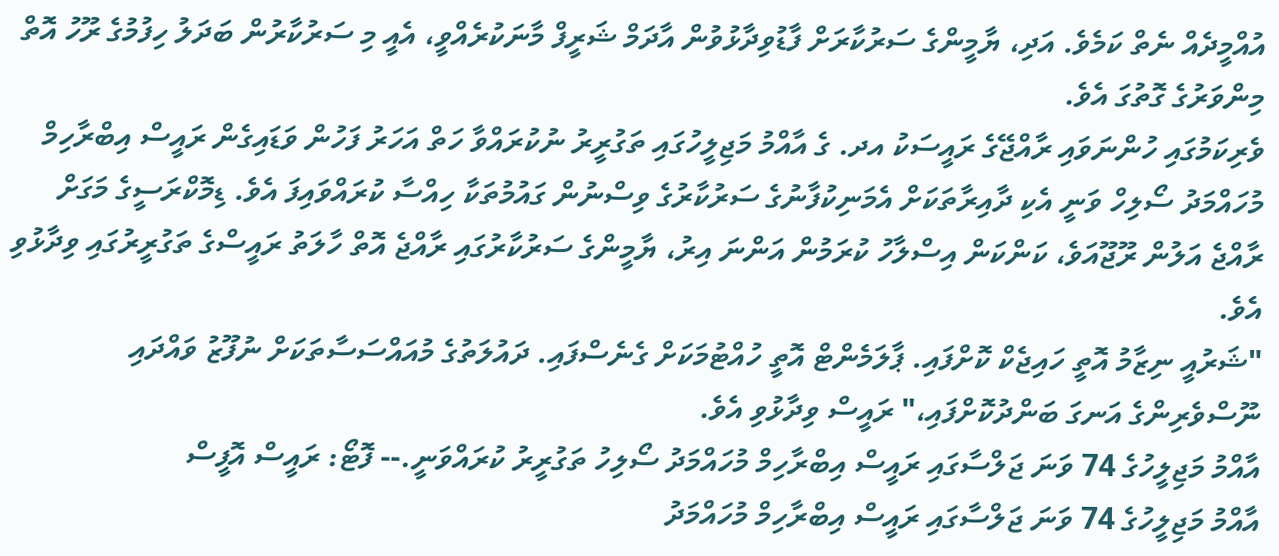އުއްމީދެއް ނެތް ކަމެވެ. އަދި، ޔާމީންގެ ސަރުކާރަށް ފާޑުވިދާޅުވުން އާދަމް ޝަރީފް މާނަކުރެއްވީ، އެއީ މި ސަރުކާރުން ބަދަލު ހިފުމުގެ ރޫހު އޮތް މިންވަރުގެ ގޮތުގަ އެވެ.
ވެރިކަމުގައި ހުންނަވައި ރާއްޖޭގެ ރައީސަކު އދ. ގެ އާއްމު މަޖިލީހުގައި ތަގުރީރު ނުކުރައްވާ ހަތް އަހަރު ފަހުން ވަޑައިގެން ރައީސް އިބްރާހިމް މުހައްމަދު ސޯލިހް ވަނީ އެކި ދާއިރާތަކަށް އެމަނިކުފާނުގެ ސަރުކާރުގެ ވިސްނުން ގައުމުތަކާ ހިއްސާ ކުރައްވައިފަ އެވެ. ޑިމޮކްރަސީގެ މަގަށް ރާއްޖެ އަލުން ރޫޖޫއަވެ، ކަންކަން އިސްލާހު ކުރަމުން އަންނަ އިރު، ޔާމީންގެ ސަރުކާރުގައި ރާއްޖެ އޮތް ހާލަތު ރައީސްގެ ތަގުރީރުގައި ވިދާޅުވި އެވެ.
"ޝަރުއީ ނިޒާމު އޮތީ ހައިޖެކް ކޮށްފައި. ޕާލަމެންޓް އޮތީ ހުއްޓުމަކަށް ގެނެސްފައި. ދައުލަތުގެ މުއައްސަސާތަކަށް ނުފޫޒު ވައްދައި ނޫސްވެރިންގެ އަނގަ ބަންދުކޮށްފައި،" ރައީސް ވިދާޅުވި އެވެ.
އާއްމު މަޖިލީހުގެ 74 ވަނަ ޖަލްސާގައި ރައީސް އިބްރާހިމް މުހައްމަދު ސޯލިހު ތަގުރީރު ކުރައްވަނީ.-- ފޮޓޯ: ރައީސް އޮފީސް
އާއްމު މަޖިލީހުގެ 74 ވަނަ ޖަލްސާގައި ރައީސް އިބްރާހިމް މުހައްމަދު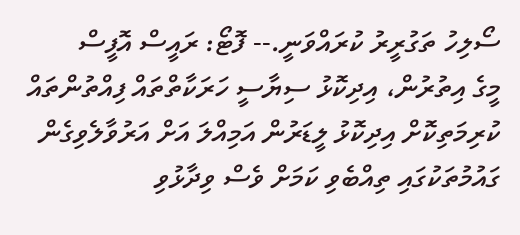ސޯލިހު ތަގުރީރު ކުރައްވަނީ.-- ފޮޓޯ: ރައީސް އޮފީސް
މީގެ އިތުރުން، އިދިކޮޅު ސިޔާސީ ހަރަކާތްތައް ފިއްތުންތައް ކުރިމަތިކޮށް އިދިކޮޅު ލީޑަރުން އަމިއްލަ އަށް އަރުވާލެވިގެން ގައުމުތަކުގައި ތިއްބެވި ކަމަށް ވެސް ވިދާޅުވި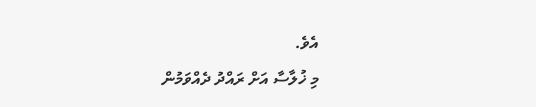އެވެ.
މި ޚުލާސާ އަށް ރައްދު ދެއްވަމުން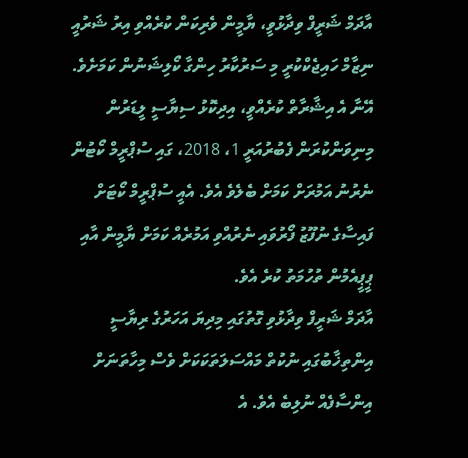އާދަމް ޝަރީފް ވިދާޅުވީ، ޔާމީން ވެރިކަން ކުރެއްވި އިރު ޝަރުއީ ނިޒާމް ހައިޖެކްކުރީ މި ސަރުކާރު ހިންގާ ކޯލިޝަނުން ކަމަށެވެ. އޭނާ އެ އިޝާރާތް ކުރެއްވީ، އިދިކޮޅު ސިޔާސީ ލީޑަރުން މިނިވަންކުރަން ފެބުރުއަރީ 1، 2018، ގައި ސުޕްރީމް ކޯޓުން ނެރުނު އަމުރަށް ކަމަށް ބެލެވެ އެވެ. އެއީ ސުޕްރީމް ކޯޓަށް ފައިސާގެ ނުފޫޒު ފޯރުވައި ނެރުއްވި އަމުރެއް ކަމަށް ޔާމީން އާއި ޕީޕީއެމުން ތުހުމަތު ކުރެ އެވެ.
އާދަމް ޝަރީފް ވިދާޅުވި ގޮތުގައި މިދިޔަ އަހަރުގެ ރިޔާސީ އިންތިޚާބުގައި ނުކުތް މައްސަލަތަކަކަށް ވެސް މިހާތަނަށް އިންސާފެއް ނުލިބެ އެވެ. އެ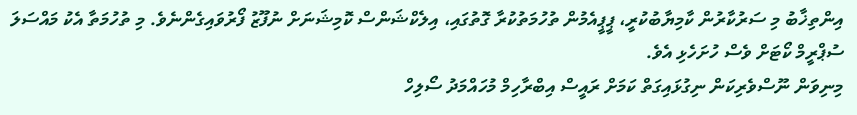އިންތިޚާބު މި ސަރުކާރުން ކާމިޔާބުކުރީ، ޕީޕީއެމުން ތުހުމަތުކުރާ ގޮތުގައި، އިލެކްޝަންސް ކޮމިޝަނަށް ނުފޫޒު ފޯރުވައިގެންނެވެ. މި ތުހުމަތާ އެކު މައްސަލަ ސުޕްރީމް ކޯޓަށް ވެސް ހުށަހެޅި އެވެ.
މިނިވަން ނޫސްވެރިކަން ނިގުޅައިގަތް ކަމަށް ރައީސް އިބްރާހިމް މުހައްމަދު ސޯލިހް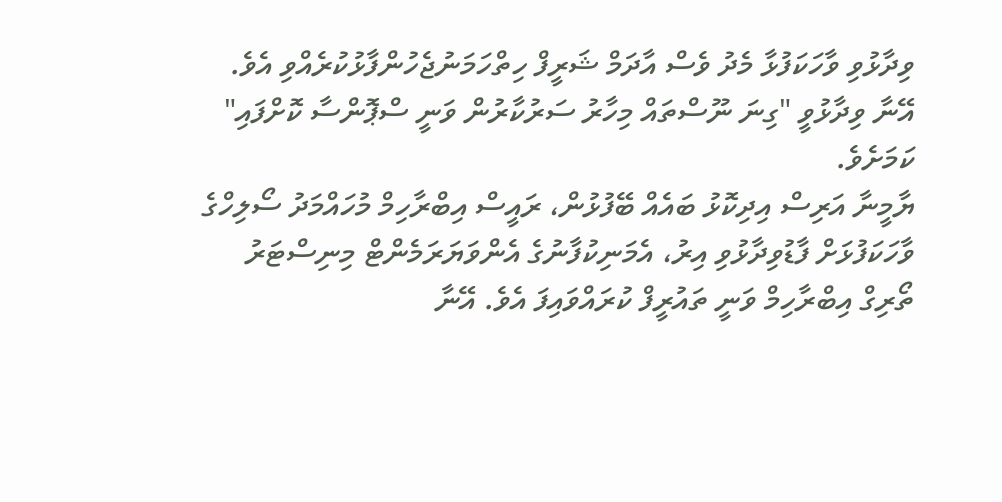ވިދާޅުވި ވާހަކަފުޅާ މެދު ވެސް އާދަމް ޝަރީފް ހިތްހަމަނުޖެހުންފާޅުކުރެއްވި އެވެ.
އޭނާ ވިދާޅުވީ "ގިނަ ނޫސްތައް މިހާރު ސަރުކާރުން ވަނީ ސްޕޮންސާ ކޮށްފައި" ކަމަށެވެ.
ޔާމީނާ އަރިސް އިދިކޮޅު ބައެއް ބޭފުޅުން، ރައީސް އިބްރާހިމް މުހައްމަދު ސޯލިހްގެ ވާހަކަފުޅަށް ފާޑުވިދާޅުވި އިރު، އެމަނިކުފާނުގެ އެންވަޔަރަމެންޓް މިނިސްޓަރު ތޯރިގް އިބްރާހިމް ވަނީ ތައުރީފް ކުރައްވައިފަ އެވެ. އޭނާ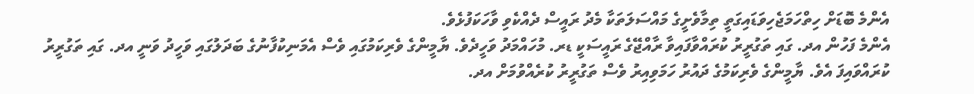އެންމެ ބޮޑަށް ހިތްހަމަޖެހިވަޑައިގަތީ ތިމާވެށީގެ މައްސަލަތަކާ މެދު ރައީސް ދެއްކެވި ވާހަކަފުޅެވެ.
އެންމެ ފަހުން އދ. ގައި ތަގުރީރު ކުރައްވާފައިވާ ރާއްޖޭގެ ރައީސަކީ ޑރ. މުހައްމަދު ވަހީދެވެ. ޔާމީންގެ ވެރިކަމުގައި ވެސް އެމަނިކުފާނުގެ ބަދަލުގައި ވަހީދު ވަނީ އދ. ގައި ތަގުރީރު ކުރައްވައިފަ އެވެ. ޔާމީންގެ ވެރިކަމުގެ ދައުރު ހަމަވިއިރު ވެސް ތަގުރީރު ކުރެއްވުމަށް އދ.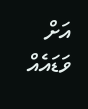އަށް ވަޑައެއް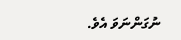ނުގަންނަވަ އެވެ.